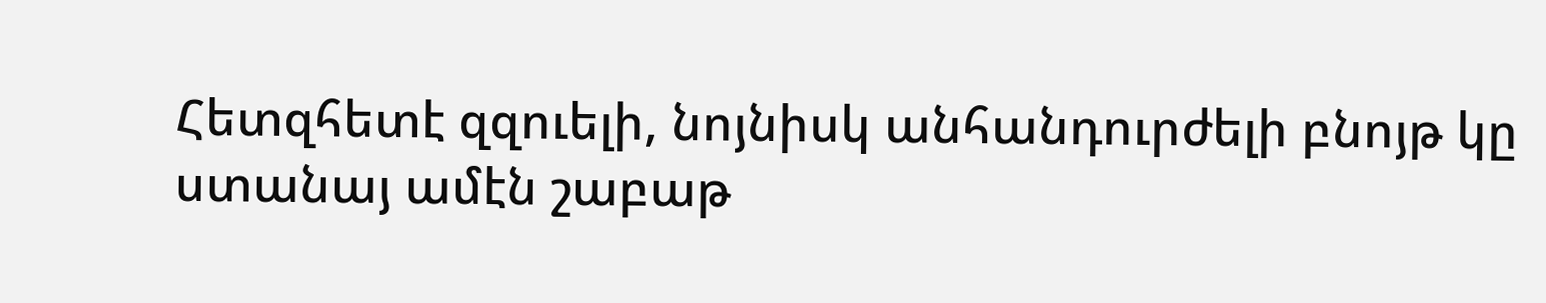Հետզհետէ զզուելի, նոյնիսկ անհանդուրժելի բնոյթ կը ստանայ ամէն շաբաթ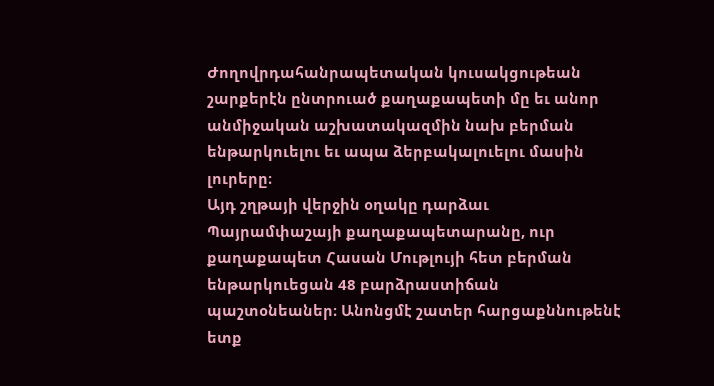Ժողովրդահանրապետական կուսակցութեան շարքերէն ընտրուած քաղաքապետի մը եւ անոր անմիջական աշխատակազմին նախ բերման ենթարկուելու եւ ապա ձերբակալուելու մասին լուրերը։
Այդ շղթայի վերջին օղակը դարձաւ Պայրամփաշայի քաղաքապետարանը, ուր քաղաքապետ Հասան Մութլույի հետ բերման ենթարկուեցան 48 բարձրաստիճան պաշտօնեաներ։ Անոնցմէ շատեր հարցաքննութենէ ետք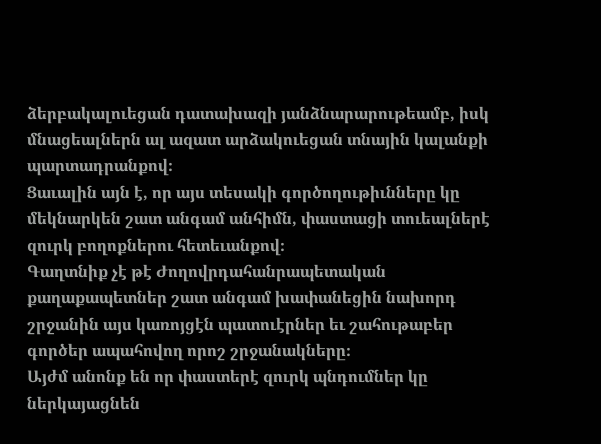ձերբակալուեցան դատախազի յանձնարարութեամբ, իսկ մնացեալներն ալ ազատ արձակուեցան տնային կալանքի պարտադրանքով։
Ցաւալին այն է, որ այս տեսակի գործողութիւնները կը մեկնարկեն շատ անգամ անհիմն, փաստացի տուեալներէ զուրկ բողոքներու հետեւանքով։
Գաղտնիք չէ թէ Ժողովրդահանրապետական քաղաքապետներ շատ անգամ խափանեցին նախորդ շրջանին այս կառոյցէն պատուէրներ եւ շահութաբեր գործեր ապահովող որոշ շրջանակները։
Այժմ անոնք են որ փաստերէ զուրկ պնդումներ կը ներկայացնեն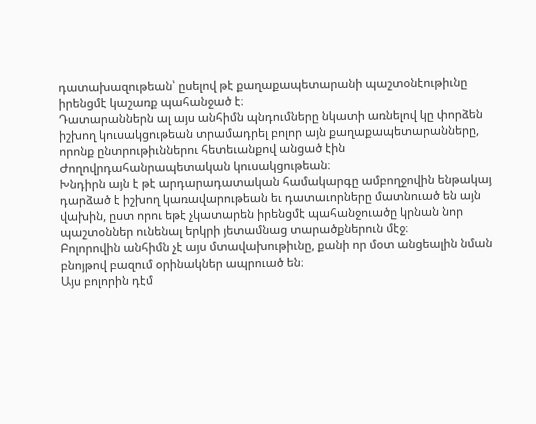դատախազութեան՝ ըսելով թէ քաղաքապետարանի պաշտօնէութիւնը իրենցմէ կաշառք պահանջած է։
Դատարաններն ալ այս անհիմն պնդումները նկատի առնելով կը փորձեն իշխող կուսակցութեան տրամադրել բոլոր այն քաղաքապետարանները, որոնք ընտրութիւններու հետեւանքով անցած էին Ժողովրդահանրապետական կուսակցութեան։
Խնդիրն այն է թէ արդարադատական համակարգը ամբողջովին ենթակայ դարձած է իշխող կառավարութեան եւ դատաւորները մատնուած են այն վախին, ըստ որու եթէ չկատարեն իրենցմէ պահանջուածը կրնան նոր պաշտօններ ունենալ երկրի յետամնաց տարածքներուն մէջ։
Բոլորովին անհիմն չէ այս մտավախութիւնը, քանի որ մօտ անցեալին նման բնոյթով բազում օրինակներ ապրուած են։
Այս բոլորին դէմ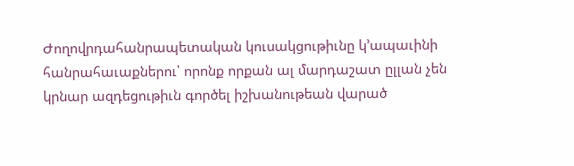Ժողովրդահանրապետական կուսակցութիւնը կ՚ապաւինի հանրահաւաքներու՝ որոնք որքան ալ մարդաշատ ըլլան չեն կրնար ազդեցութիւն գործել իշխանութեան վարած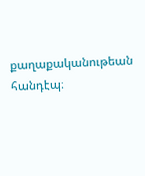քաղաքականութեան հանդէպ։